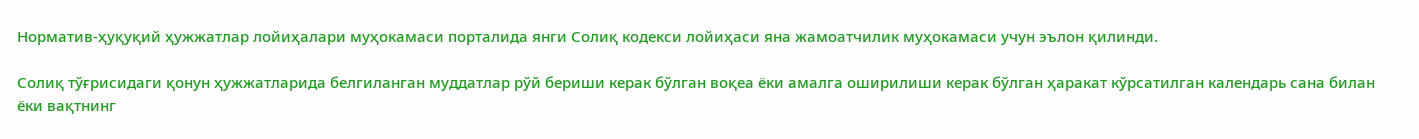Норматив-ҳуқуқий ҳужжатлар лойиҳалари муҳокамаси порталида янги Солиқ кодекси лойиҳаси яна жамоатчилик муҳокамаси учун эълон қилинди.

Солиқ тўғрисидаги қонун ҳужжатларида белгиланган муддатлар рўй бериши керак бўлган воқеа ёки амалга оширилиши керак бўлган ҳаракат кўрсатилган календарь сана билан ёки вақтнинг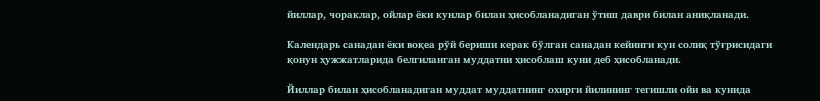йиллар, чораклар, ойлар ёки кунлар билан ҳисобланадиган ўтиш даври билан аниқланади.

Календарь санадан ёки воқеа рўй бериши керак бўлган санадан кейинги кун солиқ тўғрисидаги қонун ҳужжатларида белгиланган муддатни ҳисоблаш куни деб ҳисобланади.

Йиллар билан ҳисобланадиган муддат муддатнинг охирги йилининг тегишли ойи ва кунида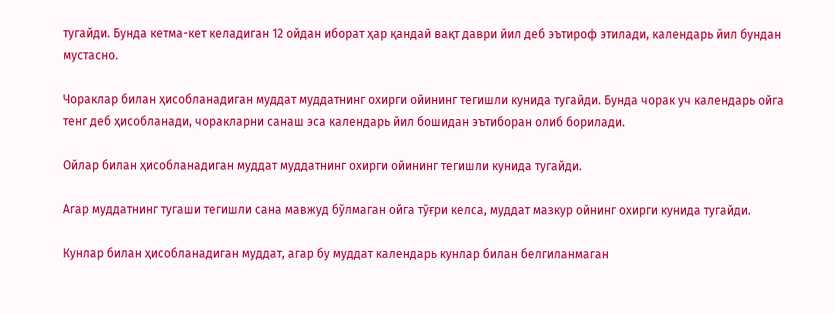тугайди. Бунда кетма-кет келадиган 12 ойдан иборат ҳар қандай вақт даври йил деб эътироф этилади, календарь йил бундан мустасно.

Чораклар билан ҳисобланадиган муддат муддатнинг охирги ойининг тегишли кунида тугайди. Бунда чорак уч календарь ойга тенг деб ҳисобланади, чоракларни санаш эса календарь йил бошидан эътиборан олиб борилади.

Ойлар билан ҳисобланадиган муддат муддатнинг охирги ойининг тегишли кунида тугайди.

Агар муддатнинг тугаши тегишли сана мавжуд бўлмаган ойга тўғри келса, муддат мазкур ойнинг охирги кунида тугайди.

Кунлар билан ҳисобланадиган муддат, агар бу муддат календарь кунлар билан белгиланмаган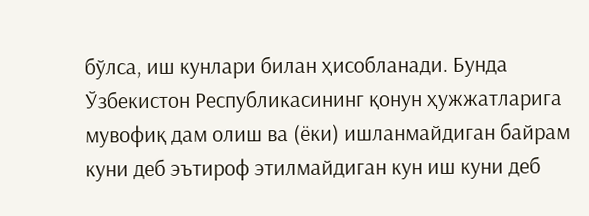бўлса, иш кунлари билан ҳисобланади. Бунда Ўзбекистон Республикасининг қонун ҳужжатларига мувофиқ дам олиш ва (ёки) ишланмайдиган байрам куни деб эътироф этилмайдиган кун иш куни деб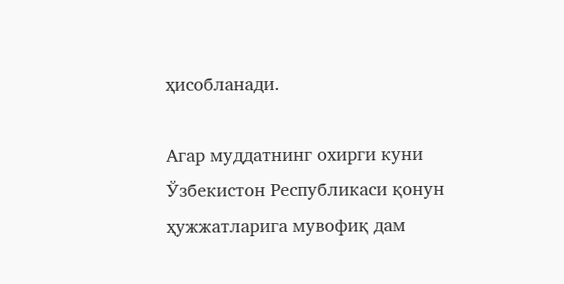ҳисобланади.

Агар муддатнинг охирги куни Ўзбекистон Республикаси қонун ҳужжатларига мувофиқ дам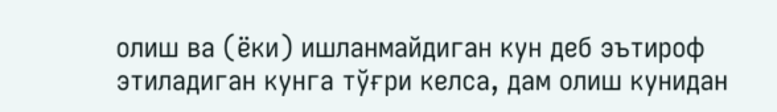олиш ва (ёки) ишланмайдиган кун деб эътироф этиладиган кунга тўғри келса, дам олиш кунидан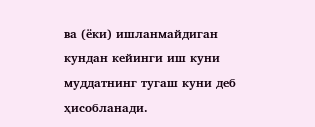ва (ёки) ишланмайдиган кундан кейинги иш куни муддатнинг тугаш куни деб ҳисобланади.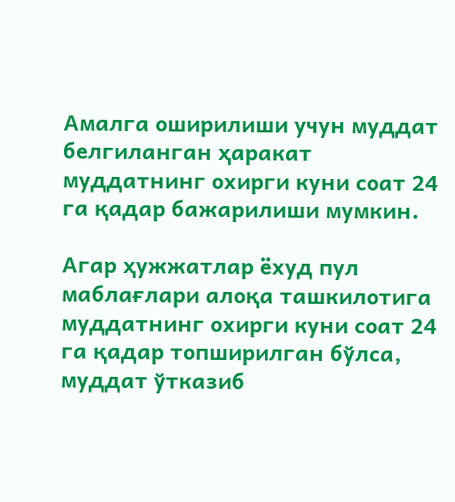Амалга оширилиши учун муддат белгиланган ҳаракат муддатнинг охирги куни соат 24 га қадар бажарилиши мумкин.

Агар ҳужжатлар ёхуд пул маблағлари алоқа ташкилотига муддатнинг охирги куни соат 24 га қадар топширилган бўлса, муддат ўтказиб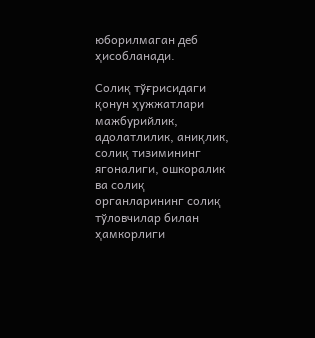юборилмаган деб ҳисобланади.

Солиқ тўғрисидаги қонун ҳужжатлари мажбурийлик, адолатлилик, аниқлик, солиқ тизимининг ягоналиги, ошкоралик ва солиқ органларининг солиқ тўловчилар билан ҳамкорлиги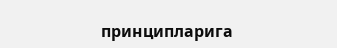принципларига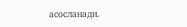асосланади.